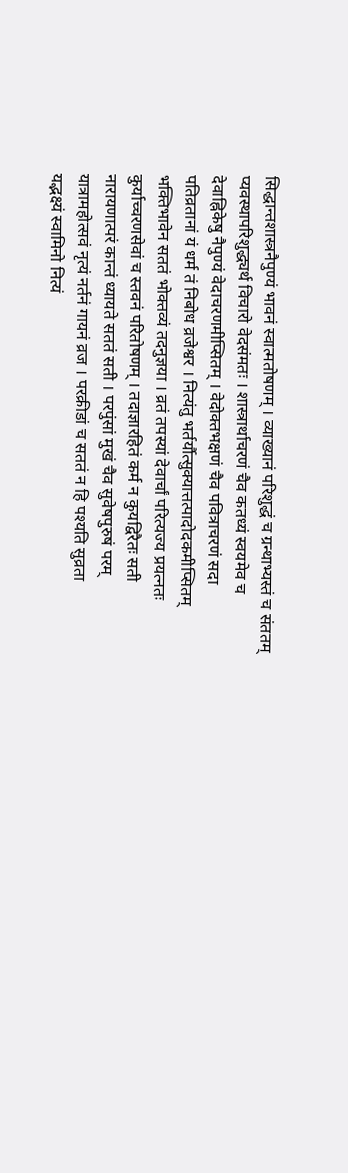सिद्धान्तशास्त्रनैपुण्यं भावनं स्वात्मतोषणम् । व्याख्यानं परिशुद्धं च ग्रन्थाभ्यस्तं च संततम्
प्यवस्थापरिशुद्ध्यर्थ विचारो वेदसंमतः । शास्त्रार्थाचरणं चैव कतध्यं स्वयमेव च
देवाह्निकेषु नैपुण्यं वेदाचरणमीप्सितम् । वेदोक्तभक्षणं चैव पवित्राचरणं सदा
पतिव्रतानां यं धर्म तं निबोध व्रजेश्वर । नित्यंतु भर्तर्यौत्सुक्यात्तत्पादोदकमीप्सितम्
भक्तिभावेन सततं भोक्तव्यं तदनुज्ञया । व्रतं तपस्यां देवार्चां परित्यज्य प्रयत्नतः
कुर्याच्चरणसेवां च स्तवनं परितोषणम् । तदाज्ञारहितं कर्म न कुयद्विरैतः सती
नारायणात्परं कान्तं ध्यायते सततं सती । परपुंसां मुखं चैव सुवेषपुरुषं परम्
यात्रामहोत्सवं नृत्यं नर्तनं गायनं व्रज । परक्रीडां च सततं न हि पश्यति सुव्रता
यद्भक्ष्यं स्वामिनो नित्यं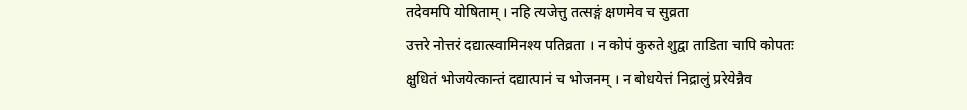तदेवमपि योषिताम् । नहि त्यजेत्तु तत्सङ्गं क्षणमेव च सुव्रता
उत्तरे नोत्तरं दद्यात्स्वामिनश्य पतिव्रता । न कोपं कुरुते शुद्वा ताडिता चापि कोपतः
क्षुधितं भोजयेत्कान्तं दद्यात्पानं च भोजनम् । न बोधयेत्तं निद्रालुं प्ररेयेन्नैव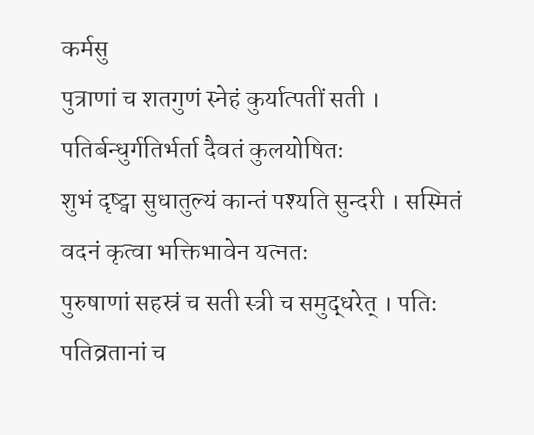कर्मसु
पुत्राणां च शतगुणं स्नेहं कुर्यात्पतीं सती । पतिर्बन्धुर्गतिर्भर्ता दैवतं कुलयोषितः
शुभं दृष्ट्वा सुधातुल्यं कान्तं पश्यति सुन्दरी । सस्मितं वदनं कृत्वा भक्तिभावेन यत्नतः
पुरुषाणां सहस्रं च सती स्त्री च समुद्धरेत् । पतिः पतिव्रतानां च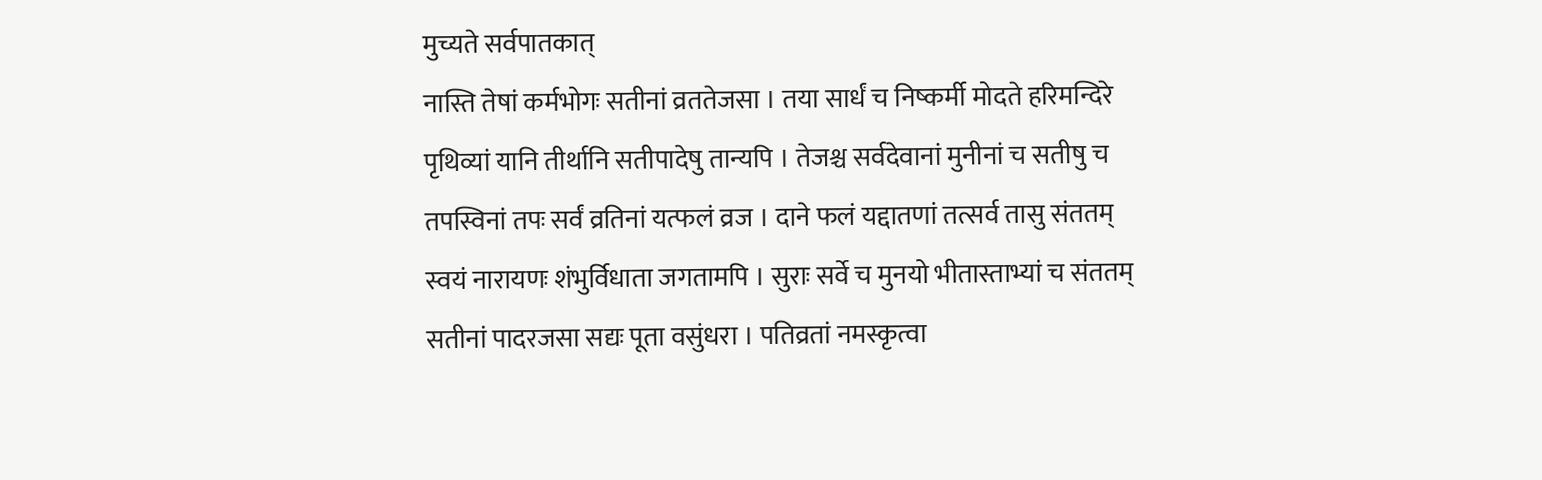मुच्यते सर्वपातकात्
नास्ति तेषां कर्मभोगः सतीनां व्रततेजसा । तया सार्धं च निष्कर्मी मोदते हरिमन्दिरे
पृथिव्यां यानि तीर्थानि सतीपादेषु तान्यपि । तेजश्च सर्वदेवानां मुनीनां च सतीषु च
तपस्विनां तपः सर्वं व्रतिनां यत्फलं व्रज । दाने फलं यद्दातणां तत्सर्व तासु संततम्
स्वयं नारायणः शंभुर्विधाता जगतामपि । सुराः सर्वे च मुनयो भीतास्ताभ्यां च संततम्
सतीनां पादरजसा सद्यः पूता वसुंधरा । पतिव्रतां नमस्कृत्वा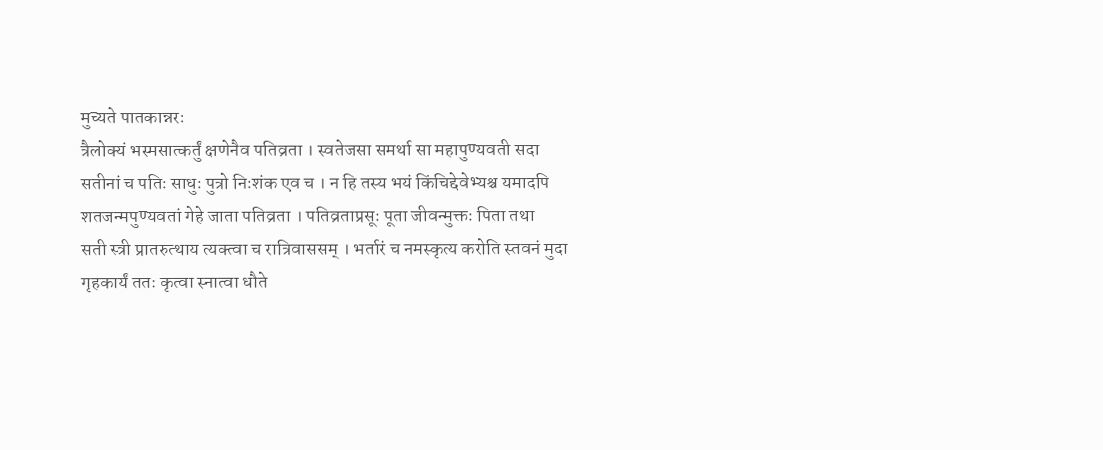मुच्यते पातकान्नरः
त्रैलोक्यं भस्मसात्कर्तुं क्षणेनैव पतिव्रता । स्वतेजसा समर्था सा महापुण्यवती सदा
सतीनां च पतिः साधुः पुत्रो निःशंक एव च । न हि तस्य भयं किंचिद्देवेभ्यश्च यमादपि
शतजन्मपुण्यवतां गेहे जाता पतिव्रता । पतिव्रताप्रसूः पूता जीवन्मुक्तः पिता तथा
सती स्त्री प्रातरुत्थाय त्यक्त्वा च रात्रिवाससम् । भर्तारं च नमस्कृत्य करोति स्तवनं मुदा
गृहकार्यं ततः कृत्वा स्नात्वा धौते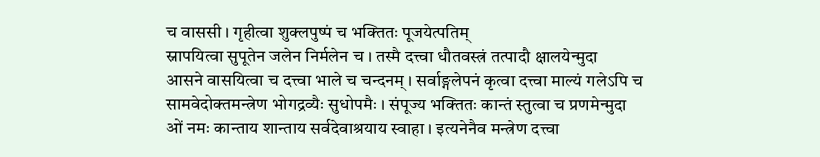च वाससी । गृहीत्वा शुक्लपुष्पं च भक्तितः पूजयेत्पतिम्
स्नापयित्वा सुपूतेन जलेन निर्मलेन च । तस्मै दत्त्वा धौतवस्त्रं तत्पादौ क्षालयेन्मुदा
आसने वासयित्वा च दत्त्वा भाले च चन्दनम् । सर्वाङ्गलेपनं कृत्वा दत्त्वा माल्यं गलेऽपि च
सामवेदोक्तमन्त्रेण भोगद्रव्यैः सुधोपमैः । संपूज्य भक्तितः कान्तं स्तुत्वा च प्रणमेन्मुदा
ओं नमः कान्ताय शान्ताय सर्वदेवाश्रयाय स्वाहा । इत्यनेनैव मन्त्रेण दत्त्वा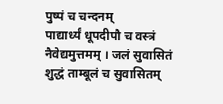पुष्पं च चन्दनम्
पाद्यार्ध्यं धूपदीपौ च वस्त्रं नैवेद्यमुत्तमम् । जलं सुवासितं शुद्धं ताम्बूलं च सुवासितम्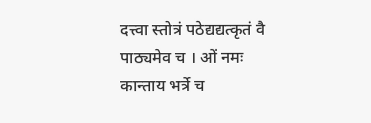दत्त्वा स्तोत्रं पठेद्यद्यत्कृतं वै पाठ्यमेव च । ओं नमः कान्ताय भर्त्रे च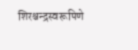शिरश्चन्द्रस्वरूपिणे